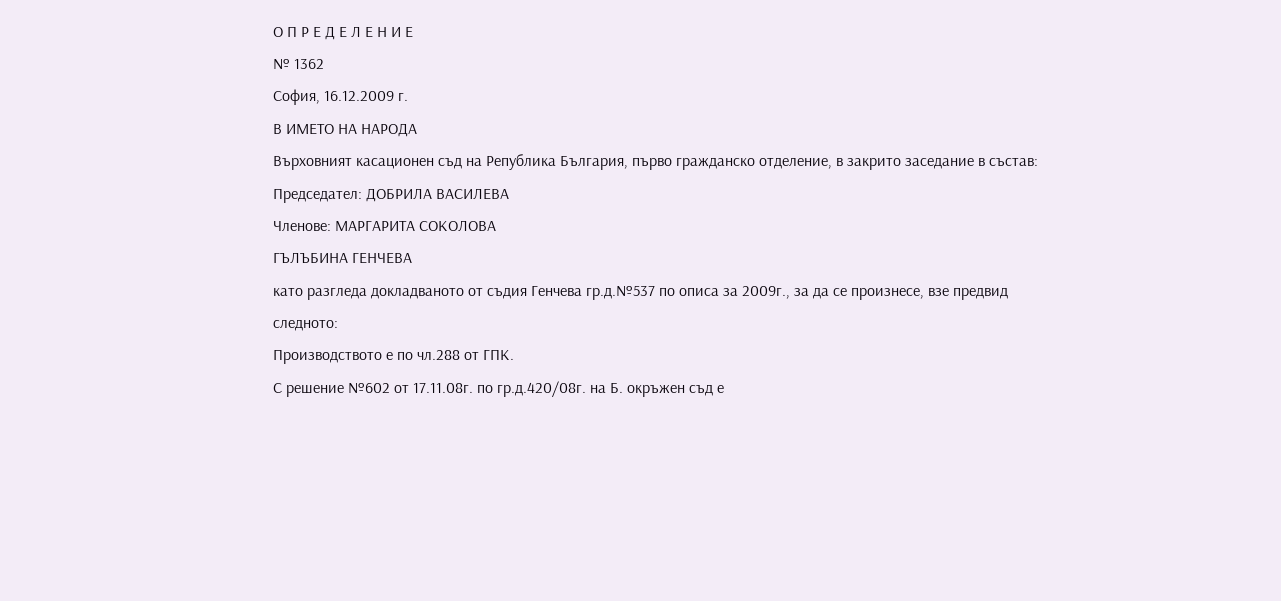О П Р Е Д Е Л Е Н И Е
№ 1362
София, 16.12.2009 г.
В ИМЕТО НА НАРОДА
Върховният касационен съд на Република България, първо гражданско отделение, в закрито заседание в състав:
Председател: ДОБРИЛА ВАСИЛЕВА
Членове: МАРГАРИТА СОКОЛОВА
ГЪЛЪБИНА ГЕНЧЕВА
като разгледа докладваното от съдия Генчева гр.д.№537 по описа за 2009г., за да се произнесе, взе предвид следното:
Производството е по чл.288 от ГПК.
С решение №602 от 17.11.08г. по гр.д.420/08г. на Б. окръжен съд е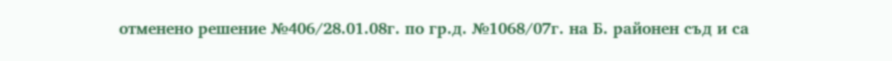отменено решение №406/28.01.08г. по гр.д. №1068/07г. на Б. районен съд и са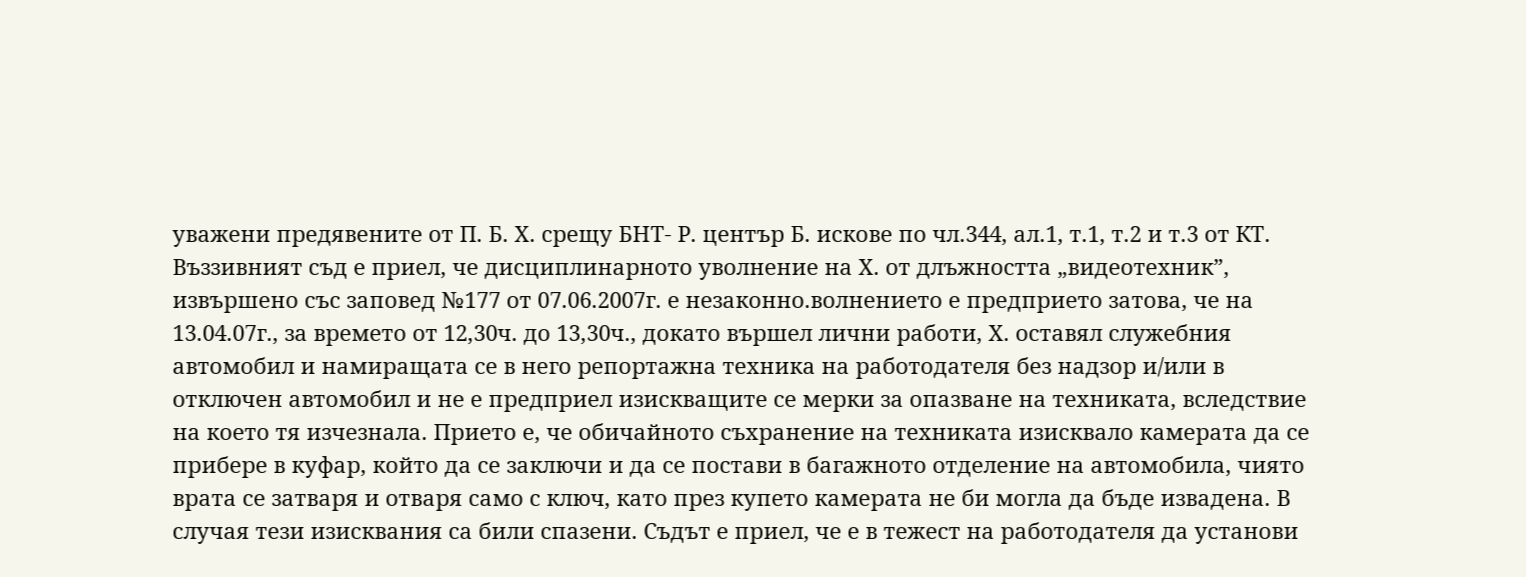уважени предявените от П. Б. Х. срещу БНТ- Р. център Б. искове по чл.344, ал.1, т.1, т.2 и т.3 от КТ.
Въззивният съд е приел, че дисциплинарното уволнение на Х. от длъжността „видеотехник”, извършено със заповед №177 от 07.06.2007г. е незаконно.волнението е предприето затова, че на 13.04.07г., за времето от 12,30ч. до 13,30ч., докато вършел лични работи, Х. оставял служебния автомобил и намиращата се в него репортажна техника на работодателя без надзор и/или в отключен автомобил и не е предприел изискващите се мерки за опазване на техниката, вследствие на което тя изчезнала. Прието е, че обичайното съхранение на техниката изисквало камерата да се прибере в куфар, който да се заключи и да се постави в багажното отделение на автомобила, чиято врата се затваря и отваря само с ключ, като през купето камерата не би могла да бъде извадена. В случая тези изисквания са били спазени. Съдът е приел, че е в тежест на работодателя да установи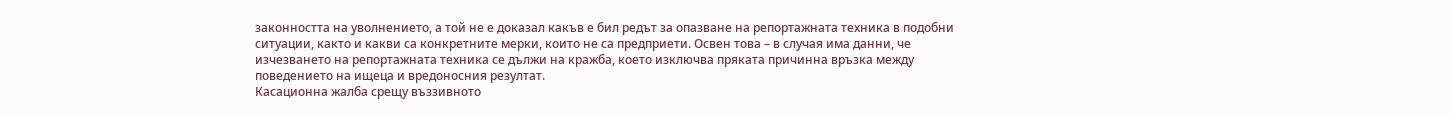законността на уволнението, а той не е доказал какъв е бил редът за опазване на репортажната техника в подобни ситуации, както и какви са конкретните мерки, които не са предприети. Освен това – в случая има данни, че изчезването на репортажната техника се дължи на кражба, което изключва пряката причинна връзка между поведението на ищеца и вредоносния резултат.
Касационна жалба срещу въззивното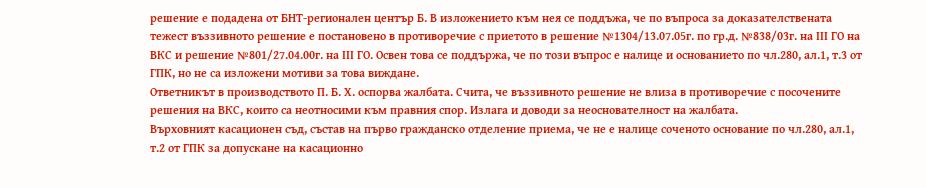решение е подадена от БНТ-регионален център Б. В изложението към нея се поддъжа, че по въпроса за доказателствената тежест въззивното решение е постановено в противоречие с приетото в решение №1304/13.07.05г. по гр.д. №838/03г. на ІІІ ГО на ВКС и решение №801/27.04.00г. на ІІІ ГО. Освен това се поддържа, че по този въпрос е налице и основанието по чл.280, ал.1, т.3 от ГПК, но не са изложени мотиви за това виждане.
Ответникът в производството П. Б. Х. оспорва жалбата. Счита, че въззивното решение не влиза в противоречие с посочените решения на ВКС, които са неотносими към правния спор. Излага и доводи за неоснователност на жалбата.
Върховният касационен съд, състав на първо гражданско отделение приема, че не е налице соченото основание по чл.280, ал.1, т.2 от ГПК за допускане на касационно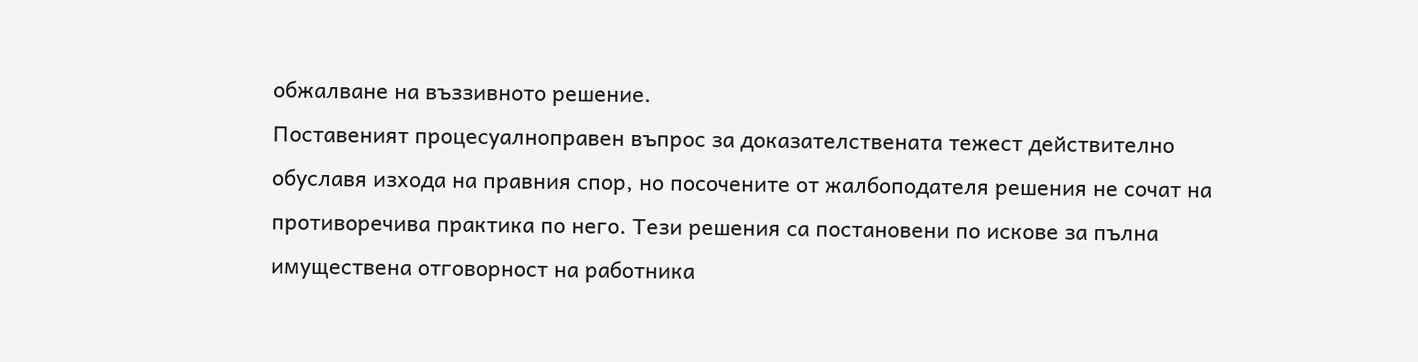обжалване на въззивното решение.
Поставеният процесуалноправен въпрос за доказателствената тежест действително обуславя изхода на правния спор, но посочените от жалбоподателя решения не сочат на противоречива практика по него. Тези решения са постановени по искове за пълна имуществена отговорност на работника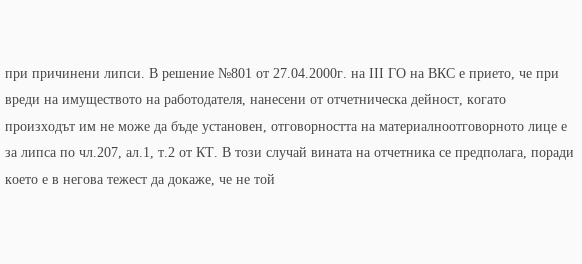при причинени липси. В решение №801 от 27.04.2000г. на ІІІ ГО на ВКС е прието, че при вреди на имуществото на работодателя, нанесени от отчетническа дейност, когато произходът им не може да бъде установен, отговорността на материалноотговорното лице е за липса по чл.207, ал.1, т.2 от КТ. В този случай вината на отчетника се предполага, поради което е в негова тежест да докаже, че не той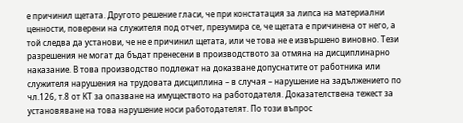е причинил щетата. Другото решение гласи, че при констатация за липса на материални ценности, поверени на служителя под отчет, презумира се, че щетата е причинена от него, а той следва да установи, че не е причинил щетата, или че това не е извършено виновно. Тези разрешения не могат да бъдат пренесени в производството за отмяна на дисциплинарно наказание. В това производство подлежат на доказване допуснатите от работника или служителя нарушения на трудовата дисциплина – в случая – нарушение на задължението по чл.126, т.8 от КТ за опазване на имуществото на работодателя. Доказателствена тежест за установяване на това нарушение носи работодателят. По този въпрос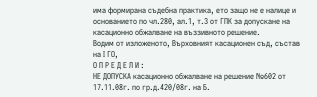има формирана съдебна практика, ето защо не е налице и основанието по чл.280, ал.1, т.3 от ГПК за допускане на касационно обжалване на въззивното решение.
Водим от изложеното, Върховният касационен съд, състав на І ГО,
О П Р Е Д Е Л И :
НЕ ДОПУСКА касационно обжалване на решение №602 от 17.11.08г. по гр.д.420/08г. на Б.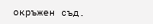окръжен съд.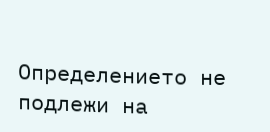Определението не подлежи на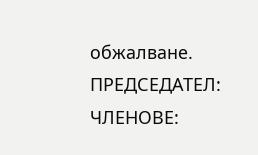обжалване.
ПРЕДСЕДАТЕЛ:
ЧЛЕНОВЕ: